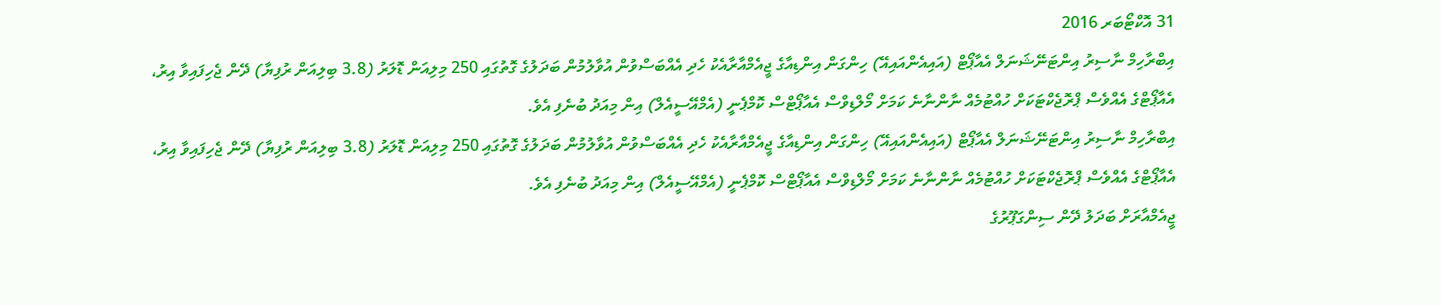31 އޮކްޓޯބަރ 2016
އިބްރާހިމް ނާސިރު އިންޓަނޭޝަނަލް އެއާޕޯޓް (އައިއެންއައިއޭ) ހިންގަން އިންޑިއާގެ ޖީއެމްއާރާއެކު ހެދި އެއްބަސްވުން އުވާލުމުން ބަދަލުގެ ގޮތުގައި 250 މިލިއަން ޑޮލަރު (3.8 ބިލިއަން ރުފިޔާ) ދޭން ޖެހިފައިވާ އިރު، އެއާޕޯޓްގެ އެއްވެސް ޕްރޮޖެކްޓަކަށް ހުއްޓުމެއް ނާންނާނެ ކަމަށް މޯލްޑިވްސް އެއާޕޯޓްސް ކޮމްޕެނީ (އެމްއޭސީއެލް) އިން މިއަދު ބުނެފި އެވެ.
އިބްރާހިމް ނާސިރު އިންޓަނޭޝަނަލް އެއާޕޯޓް (އައިއެންއައިއޭ) ހިންގަން އިންޑިއާގެ ޖީއެމްއާރާއެކު ހެދި އެއްބަސްވުން އުވާލުމުން ބަދަލުގެ ގޮތުގައި 250 މިލިއަން ޑޮލަރު (3.8 ބިލިއަން ރުފިޔާ) ދޭން ޖެހިފައިވާ އިރު، އެއާޕޯޓްގެ އެއްވެސް ޕްރޮޖެކްޓަކަށް ހުއްޓުމެއް ނާންނާނެ ކަމަށް މޯލްޑިވްސް އެއާޕޯޓްސް ކޮމްޕެނީ (އެމްއޭސީއެލް) އިން މިއަދު ބުނެފި އެވެ.
ޖީއެމްއާރަށް ބަދަލު ދޭން ސިންގަޕޫރުގެ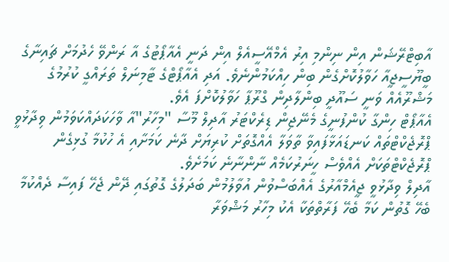އާބިޓްރޭޝަން އިން ނިންމި އިރު އެމްއޭސީއެލް އިން ދަނީ އެއާޕޯޓުގެ އާ ރަންވޭ ހެދުމަށް ޗައިނާގެ ބީޔޫސީޖީއާ ހަވާލުކޮށްގެން ބިން ހިއްކަމުންނެވެ. އަދި އެއާޕޯޓްގެ ޓާމިނަލް ތަރައްގީ ކުރުމުގެ މަޝްރޫއެއް ވަނީ ސައޫދީ ބިންލާދިން ގްރޫޕާ ހަވާލުކޮށްފަ އެވެ.
އެއާޕޯޓް ހިންގާ ކުންފުނީގެ މެނޭޖިން ޑިރެކްޓަރު އާދިލް މޫސާ "މިހާރު"އާ ވާހަކަދައްކަވަމުން ވިދާޅުވީ ޕްރޮޖެކްޓްތައް ކަނޑައަޅާފައިވާ ތާވަލާ އެއްގޮތަށް ކުރިޔަށް ދާނެ ކަމަށާއި އެ ހުކުމާ ގުޅިގެން ޕްރޮޖެކްޓްތަކަށް އެއްވެސް ހީނަރުކަމެއް ނާންނާނެ ކަމަށެވެ.
އާދިލް ވިދާޅުވީ ޖީއެމްއާރުގެ އެއްބަސްވުން އުވާލުމުން ބަދަލުގެ ގޮތުގައި ދޭން ޖެހޭ ފައިސާ ދެއްކުމާ ބެހޭ ގޮތުން ކަމާ ބެހޭ ފަރާތްތަކާ އެކު މިހާރު މަޝްވަރާ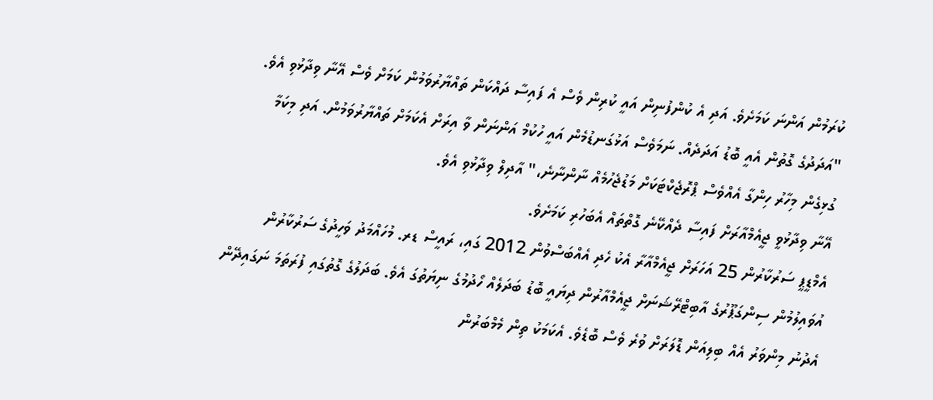ކުރަމުން އަންނަ ކަމަށެވެ. އަދި އެ ކުންފުނިން އައީ ކުރިން ވެސް އެ ފައިސާ ދައްކަން ތައްޔާރުވަމުން ކަމަށް ވެސް އޭނާ ވިދާޅުވި އެވެ.
"އަދަދުގެ ގޮތުން އެއީ ބޮޑު އަދަދެއް. ނަމަވެސް އަޅުގަނޑުމެން އައީ ހުކުމް އަންނަން ވާ އިރަށް އެކަމަށް ތައްޔާރުވަމުން. އަދި މިކަމާ ގުޅިގެން މިހާރު ހިންގާ އެއްވެސް ޕްރޮޖެކްޓަކަށް މަޑުޖެހުމެއް ނާންނާނެ،" އާދިލް ވިދާޅުވި އެވެ.
އޭނާ ވިދާޅުވީ ޖީއެމްއާރަށް ފައިސާ ދެއްކޭނެ ގޮތްތައް އެބަހުރި ކަމަށެވެ.
އެމްޑީޕީ ސަރުކާރުން 25 އަހަރަށް ޖީއެމްއާރާ އެކު ހެދި އެއްބަސްވުން 2012 ގައި، ރައީސް ޑރ. މުހައްމަދު ވަހީދުގެ ސަރުކާރުން އުވައިލުމުން ސިންގަޕޫރުގެ އާބިޓްރޭޝަނަށް ޖީއެމްއާރުން ދިޔައީ ބޮޑު ބަދަލެއް ހޯދުމުގެ ނިޔަތުގަ އެވެ. ބަދަލުގެ ގޮތުގައި ފުރަތަމަ ނަގައިދޭން އެދުނު މިންވަރު އެއް ބިލިއަން ޑޮލަރަށް ވުރެ ވެސް ބޮޑެވެ. އެކަމަކު ތިން މެމްބަރުން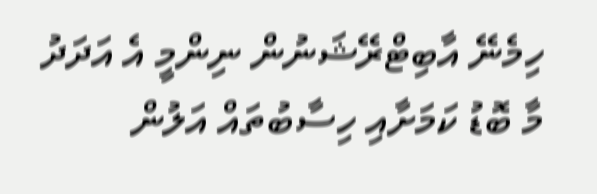ހިމެނޭ އާބިޓްރޭޝަނުން ނިންމީ އެ އަދަދު މާ ބޮޑު ކަމަށާއި ހިސާބުތައް އަލުން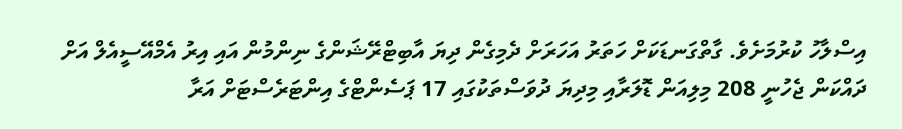އިސްލާހު ކުރުމަށެވެ. ގާތްގަނޑަކަށް ހަތަރު އަހަރަށް ދެމިގެން ދިޔަ އާބިޓްރޭޝަންގެ ނިންމުން އައި އިރު އެމްއޭސީއެލް އަށް ދައްކަން ޖެހުނީ 208 މިލިއަން ޑޮލަރާއި މިދިޔަ ދުވަސްތަކުގައި 17 ޕަސެންޓްގެ އިންޓަރެސްޓަށް އަރާ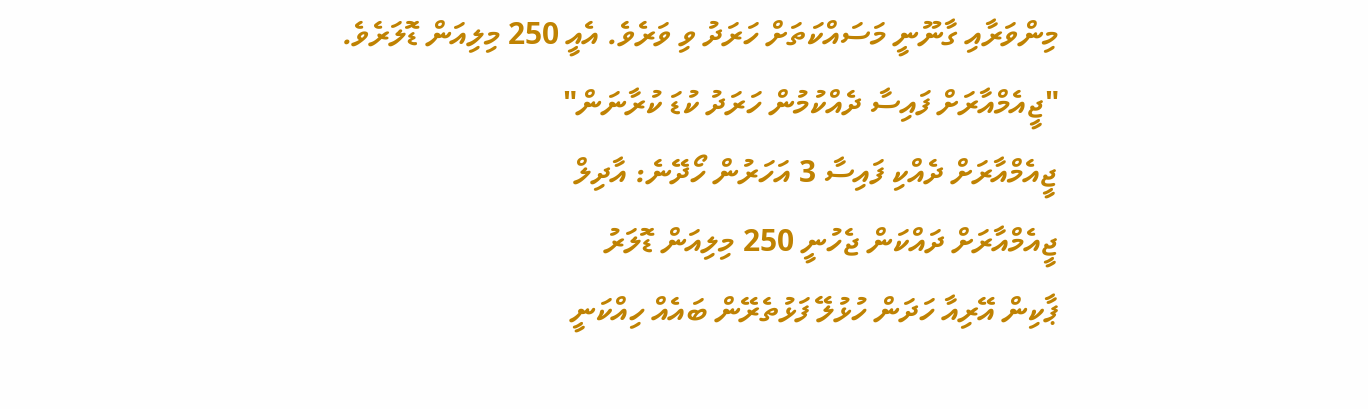މިންވަރާއި ގާނޫނީ މަސައްކަތަށް ހަރަދު ވި ވަރެވެ. އެއީ 250 މިލިއަން ޑޮލަރެވެ.
"ޖީއެމްއާރަށް ފައިސާ ދެއްކުމުން ހަރަދު ކުޑަ ކުރާނަން"
ޖީއެމްއާރަށް ދެއްކި ފައިސާ 3 އަހަރުން ހޯދޭނެ: އާދިލް
ޖީއެމްއާރަށް ދައްކަން ޖެހުނީ 250 މިލިއަން ޑޮލަރު
ޕާކިން އޭރިއާ ހަދަން ހުޅުލޭ ފަޅުތެރޭން ބައެއް ހިއްކަނީ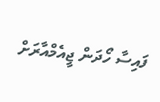ފައިސާ ހޯދަން ޖީއެމްއާރަށް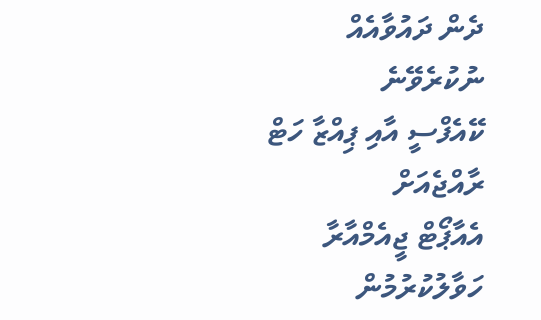ދެން ދައުވާއެއް ނުކުރެވޭނެ
ކޭއެފްސީ އާއި ޕިއްޒާ ހަޓް ރާއްޖެއަށް
އެއާޕޯޓް ޖީއެމްއާރާ ހަވާލުކުރުމުން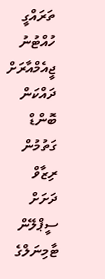ތަރައްގީ ހުއްޓުނު
ޖީއެމްއާރަށް ދައްކަން ބޮންޑް ގަތުމުން ރިޒާވް ދަށަށް
ސީޕްލޭން ޓާމިނަލްގެ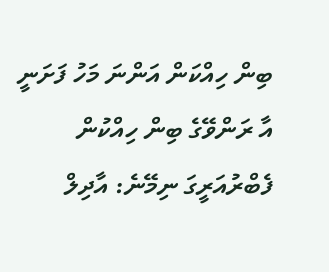ބިން ހިއްކަން އަންނަ މަހު ފަށަނީ
އާ ރަންވޭގެ ބިން ހިއްކުން ފެބްރުއަރީގަ ނިމޭނެ: އާދިލް